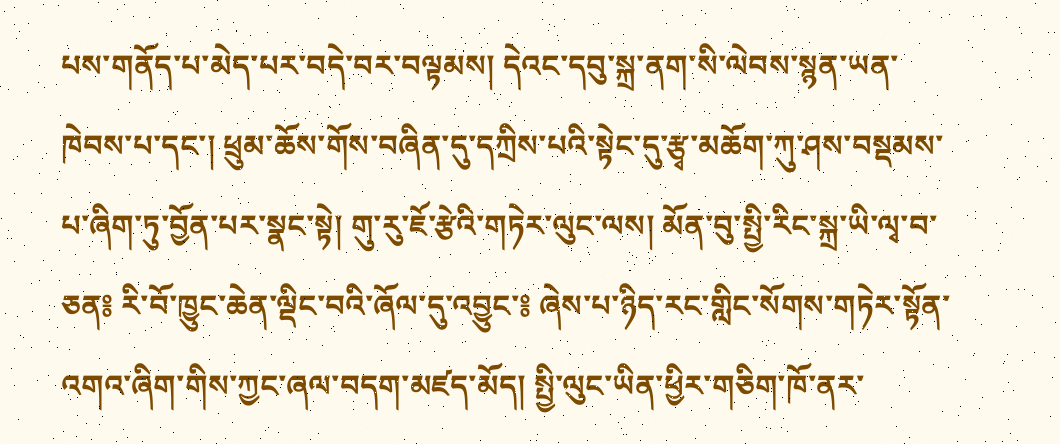པས་གནོད་པ་མེད་པར་བདེ་བར་བལྟམས། དེའང་དབུ་སྐྲ་ནག་སི་ལེབས་སྙན་ཡན་ཁེབས་པ་དང་། ཕྲུམ་ཆོས་གོས་བཞིན་དུ་དཀྲིས་པའི་སྟེང་དུ་རྩྭ་མཆོག་ཀུ་ཤས་བསྡམས་པ་ཞིག་ཏུ་བྱོན་པར་སྣང་སྟེ། གུ་རུ་ཇོ་རྩེའི་གཏེར་ལུང་ལས། མོན་བུ་སྤྱི་རིང་སྐྲ་ཡི་ལྭ་བ་ཅན༔ རི་བོ་ཁྱུང་ཆེན་ལྡིང་བའི་ཞོལ་དུ་འབྱུང་༔ ཞེས་པ་ཉིད་རང་གླིང་སོགས་གཏེར་སྟོན་འགའ་ཞིག་གིས་ཀྱང་ཞལ་བདག་མཛད་མོད། སྤྱི་ལུང་ཡིན་ཕྱིར་གཅིག་ཁོ་ནར་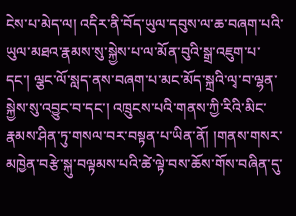ངེས་པ་མེད་ལ། འདིར་ནི་བོད་ཡུལ་དབུས་ལ་ཆ་བཞག་པའི་ཡུལ་མཐའ་རྣམས་སུ་སྐྱེས་པ་ལ་མོན་བུའི་སྒྲ་འཇུག་པ་དང་། ལྕང་ལོ་སླད་ནས་བཞག་པ་མང་མོད་སྐྲའི་ལྭ་བ་ལྷན་སྐྱེས་སུ་འབྱུང་བ་དང་། འཁྲུངས་པའི་གནས་ཀྱི་རིའི་མིང་རྣམས་ཤིན་ཏུ་གསལ་བར་བསྟན་པ་ཡིན་ནོ། །གནས་གསར་མཁྱེན་བརྩེ་སྐུ་བལྟམས་པའི་ཚེ་ལྟེ་བས་ཆོས་གོས་བཞིན་དུ་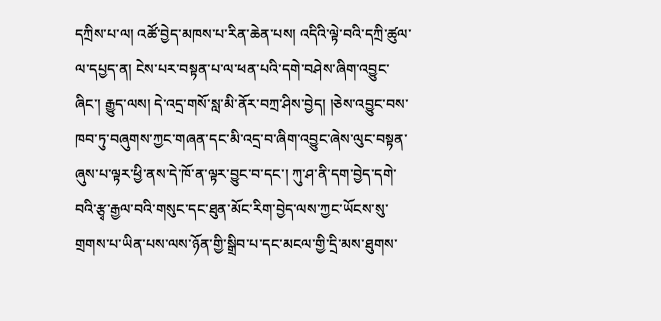དཀྲིས་པ་ལ། འཚོ་བྱེད་མཁས་པ་རིན་ཆེན་པས། འདིའི་ལྟེ་བའི་དཀྲི་ཚུལ་ལ་དཔྱད་ན། ངེས་པར་བསྟན་པ་ལ་ཕན་པའི་དགེ་བཤེས་ཞིག་འབྱུང་ཞིང་། རྒྱུད་ལས། དེ་འདྲ་གསོ་སླ་མི་ནོར་བཀྲ་ཤིས་བྱེད། །ཅེས་འབྱུང་བས་ཁབ་ཏུ་བཞུགས་ཀྱང་གཞན་དང་མི་འདྲ་བ་ཞིག་འབྱུང་ཞེས་ལུང་བསྟན་ཞུས་པ་ལྟར་ཕྱི་ནས་དེ་ཁོ་ན་ལྟར་བྱུང་བ་དང་། ཀུ་ཤ་ནི་དག་བྱེད་དགེ་བའི་རྩྭ་རྒྱལ་བའི་གསུང་དང་ཐུན་མོང་རིག་བྱེད་ལས་ཀྱང་ཡོངས་སུ་གྲགས་པ་ཡིན་པས་ལས་ཉོན་གྱི་སྒྲིབ་པ་དང་མངལ་གྱི་དྲི་མས་ཐུགས་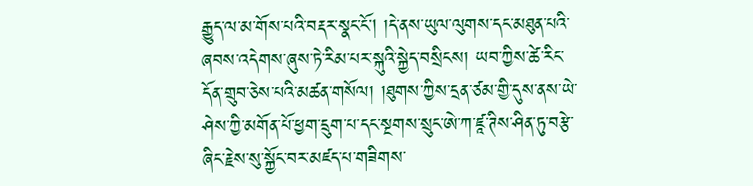རྒྱུད་ལ་མ་གོས་པའི་བརྡར་སྣང་ངོ། །དེ་ནས་ཡུལ་ལུགས་དང་མཐུན་པའི་ཞབས་འདེགས་ཞུས་ཏེ་རིམ་པར་སྐུའི་སྐྱེད་བསྲིངས། ཡབ་ཀྱིས་ཚེ་རིང་དོན་གྲུབ་ཅེས་པའི་མཚན་གསོལ། །ཐུགས་ཀྱིས་དྲན་ཙམ་གྱི་དུས་ནས་ཡེ་ཤེས་ཀྱི་མགོན་པོ་ཕྱག་དྲུག་པ་དང་སྔགས་སྲུང་ཨེ་ཀ་ཛཱ་ཊིས་ཤིན་ཏུ་བརྩེ་ཞིང་རྗེས་སུ་སྐྱོང་བར་མཛད་པ་གཟིགས་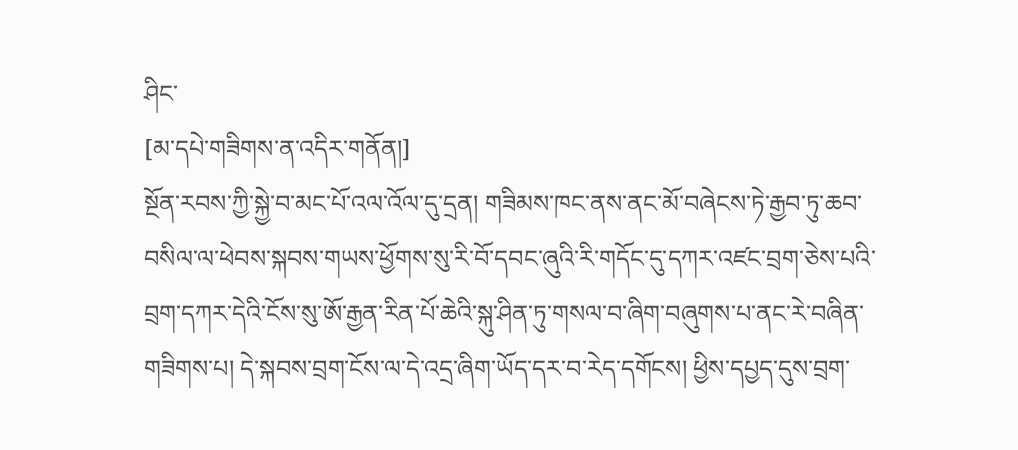ཤིང་
[མ་དཔེ་གཟིགས་ན་འདིར་གནོན།]
སྔོན་རབས་ཀྱི་སྐྱེ་བ་མང་པོ་འལ་འོལ་དུ་དྲན། གཟིམས་ཁང་ནས་ནང་མོ་བཞེངས་ཏེ་རྒྱབ་ཏུ་ཆབ་བསིལ་ལ་ཕེབས་སྐབས་གཡས་ཕྱོགས་སུ་རི་བོ་དབང་ཞུའི་རི་གདོང་དུ་དཀར་འཛང་བྲག་ཅེས་པའི་བྲག་དཀར་དེའི་ངོས་སུ་ཨོ་རྒྱན་རིན་པོ་ཆེའི་སྐུ་ཤིན་ཏུ་གསལ་བ་ཞིག་བཞུགས་པ་ནང་རེ་བཞིན་གཟིགས་པ། དེ་སྐབས་བྲག་ངོས་ལ་དེ་འདྲ་ཞིག་ཡོད་དར་བ་རེད་དགོངས། ཕྱིས་དཔྱད་དུས་བྲག་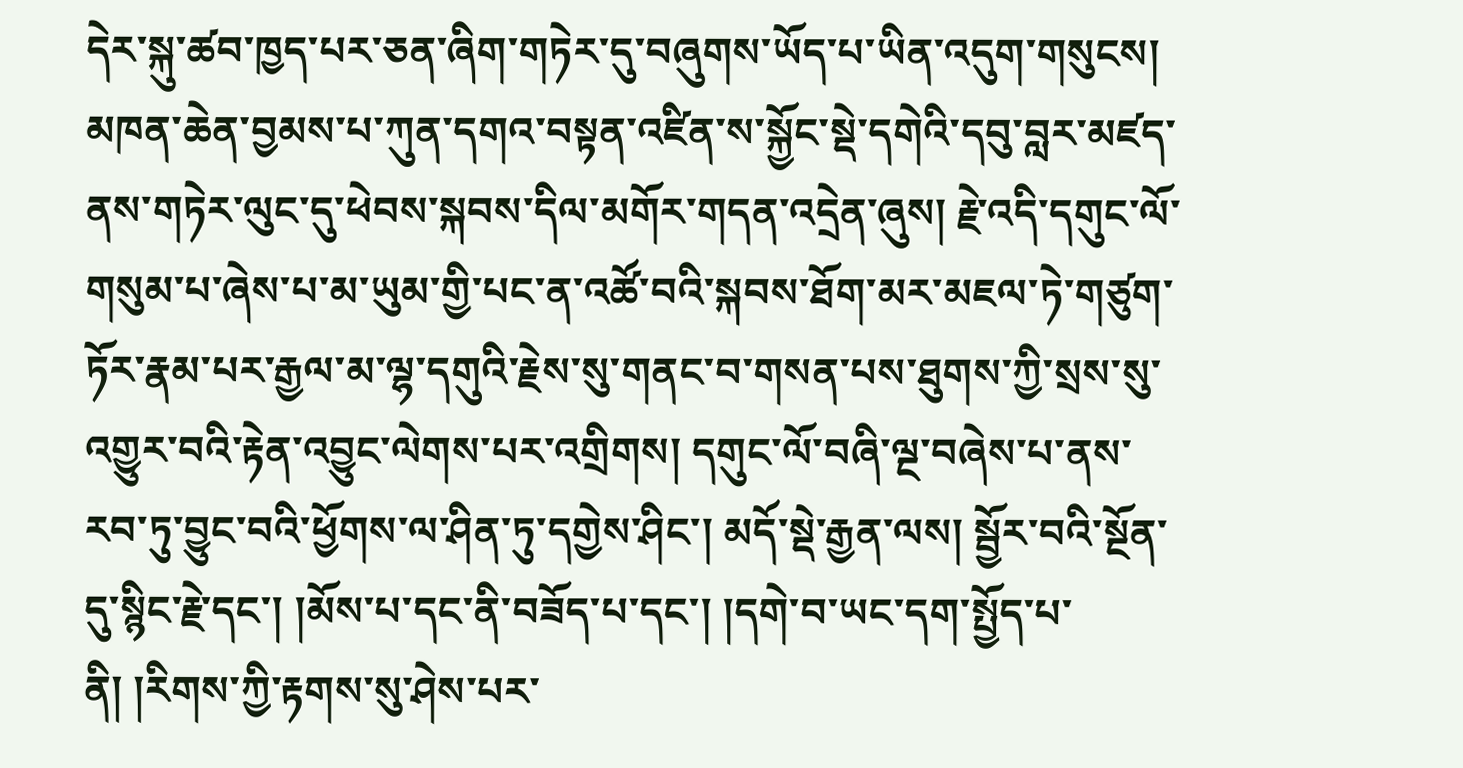དེར་སྐུ་ཚབ་ཁྱད་པར་ཅན་ཞིག་གཏེར་དུ་བཞུགས་ཡོད་པ་ཡིན་འདུག་གསུངས། མཁན་ཆེན་བྱམས་པ་ཀུན་དགའ་བསྟན་འཛིན་ས་སྐྱོང་སྡེ་དགེའི་དབུ་བླར་མཛད་ནས་གཏེར་ལུང་དུ་ཕེབས་སྐབས་དིལ་མགོར་གདན་འདྲེན་ཞུས། རྗེ་འདི་དགུང་ལོ་གསུམ་པ་ཞེས་པ་མ་ཡུམ་གྱི་པང་ན་འཚོ་བའི་སྐབས་ཐོག་མར་མཇལ་ཏེ་གཙུག་ཏོར་རྣམ་པར་རྒྱལ་མ་ལྷ་དགུའི་རྗེས་སུ་གནང་བ་གསན་པས་ཐུགས་ཀྱི་སྲས་སུ་འགྱུར་བའི་རྟེན་འབྱུང་ལེགས་པར་འགྲིགས། དགུང་ལོ་བཞི་ལྔ་བཞེས་པ་ནས་རབ་ཏུ་བྱུང་བའི་ཕྱོགས་ལ་ཤིན་ཏུ་དགྱེས་ཤིང་། མདོ་སྡེ་རྒྱན་ལས། སྦྱོར་བའི་སྔོན་དུ་སྙིང་རྗེ་དང་། །མོས་པ་དང་ནི་བཟོད་པ་དང་། །དགེ་བ་ཡང་དག་སྤྱོད་པ་ནི། །རིགས་ཀྱི་རྟགས་སུ་ཤེས་པར་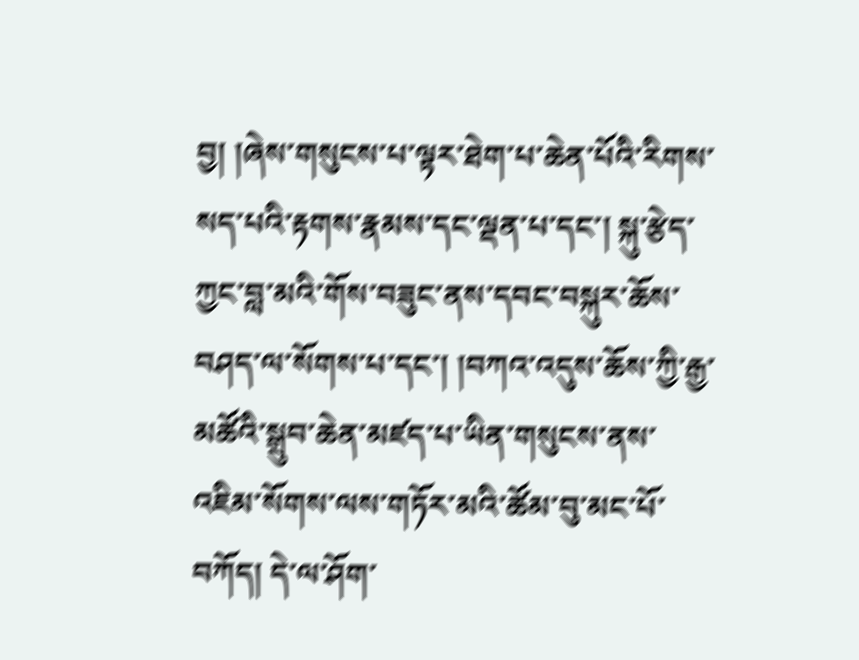བྱ། །ཞེས་གསུངས་པ་ལྟར་ཐེག་པ་ཆེན་པོའི་རིགས་སད་པའི་རྟགས་རྣམས་དང་ལྡན་པ་དང་། སྐུ་རྩེད་ཀྱང་བླ་མའི་གོས་བཟུང་ནས་དབང་བསྐུར་ཆོས་བཤད་ལ་སོགས་པ་དང་། །བཀའ་འདུས་ཆོས་ཀྱི་རྒྱ་མཚོའི་སྒྲུབ་ཆེན་མཛད་པ་ཡིན་གསུངས་ནས་འཇིམ་སོགས་ལས་གཏོར་མའི་ཚོམ་བུ་མང་པོ་བཀོད། དེ་ལ་ཤོག་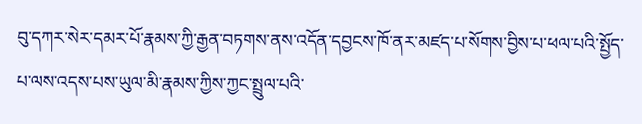བུ་དཀར་སེར་དམར་པོ་རྣམས་ཀྱི་རྒྱན་བཏགས་ནས་འདོན་དབྱངས་ཁོ་ནར་མཛད་པ་སོགས་བྱིས་པ་ཕལ་པའི་སྤྱོད་པ་ལས་འདས་པས་ཡུལ་མི་རྣམས་ཀྱིས་ཀྱང་སྤྲུལ་པའི་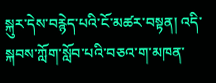སྐུར་དེས་བརྙེད་པའི་ངོ་མཚར་བསྟན། འདི་སྐབས་ཀློག་སློབ་པའི་བཅའ་ག་མཁན་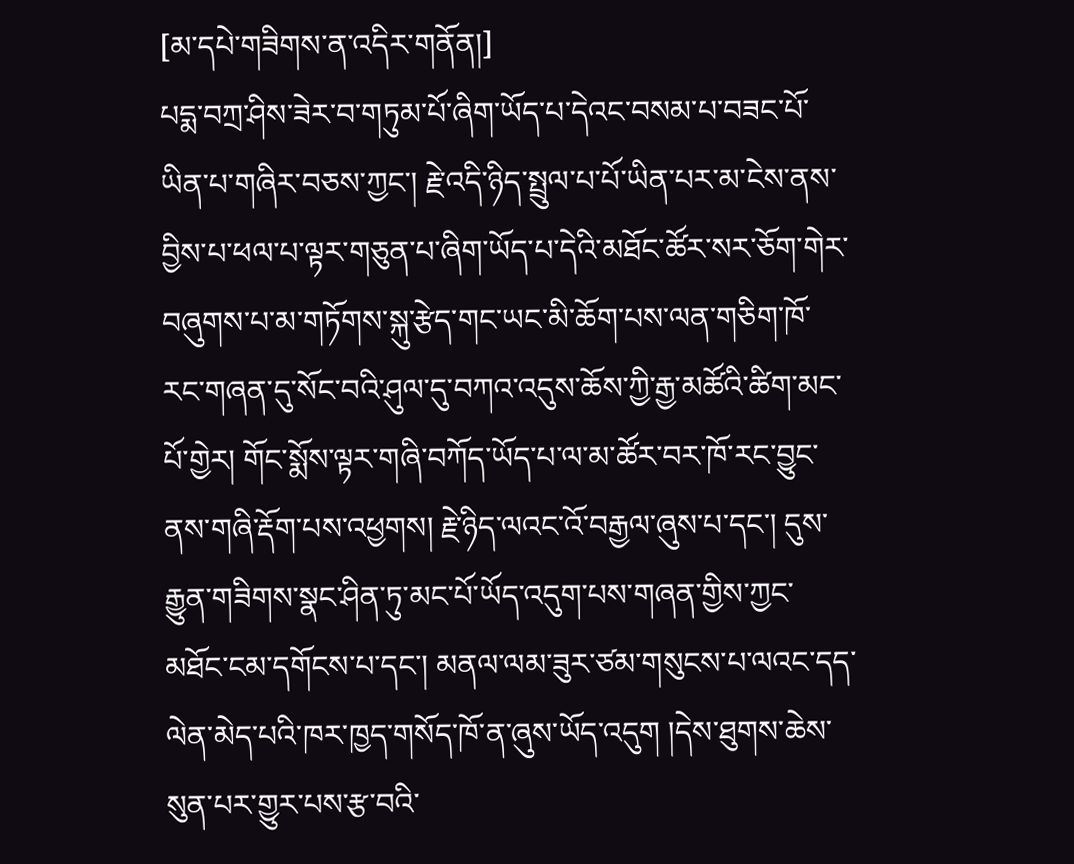[མ་དཔེ་གཟིགས་ན་འདིར་གནོན།]
པདྨ་བཀྲ་ཤིས་ཟེར་བ་གཏུམ་པོ་ཞིག་ཡོད་པ་དེའང་བསམ་པ་བཟང་པོ་ཡིན་པ་གཞིར་བཅས་ཀྱང་། རྗེ་འདི་ཉིད་སྤྲུལ་པ་པོ་ཡིན་པར་མ་ངེས་ནས་བྱིས་པ་ཕལ་པ་ལྟར་གཅུན་པ་ཞིག་ཡོད་པ་དེའི་མཐོང་ཚོར་སར་ཅོག་གེར་བཞུགས་པ་མ་གཏོགས་སྐུ་རྩེད་གང་ཡང་མི་ཆོག་པས་ལན་གཅིག་ཁོ་རང་གཞན་དུ་སོང་བའི་ཤུལ་དུ་བཀའ་འདུས་ཆོས་ཀྱི་རྒྱ་མཚོའི་ཚིག་མང་པོ་གྱེར། གོང་སྨོས་ལྟར་གཞི་བཀོད་ཡོད་པ་ལ་མ་ཚོར་བར་ཁོ་རང་བྱུང་ནས་གཞི་རྡོག་པས་འཕྱགས། རྗེ་ཉིད་ལའང་འོ་བརྒྱལ་ཞུས་པ་དང་། དུས་རྒྱུན་གཟིགས་སྣང་ཤིན་ཏུ་མང་པོ་ཡོད་འདུག་པས་གཞན་གྱིས་ཀྱང་མཐོང་ངམ་དགོངས་པ་དང་། མནལ་ལམ་ཟུར་ཙམ་གསུངས་པ་ལའང་དད་ལེན་མེད་པའི་ཁར་ཁྱད་གསོད་ཁོ་ན་ཞུས་ཡོད་འདུག །དེས་ཐུགས་ཆེས་སུན་པར་གྱུར་པས་རྩ་བའི་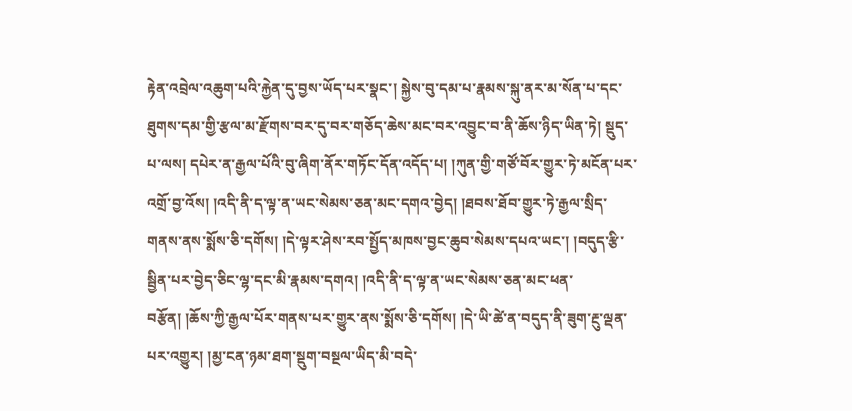རྟེན་འབྲེལ་འཆུག་པའི་རྐྱེན་དུ་བྱས་ཡོད་པར་སྣང་། སྐྱེས་བུ་དམ་པ་རྣམས་སྐུ་ནར་མ་སོན་པ་དང་ཐུགས་དམ་གྱི་རྩལ་མ་རྫོགས་བར་དུ་བར་གཅོད་ཆེས་མང་བར་འབྱུང་བ་ནི་ཆོས་ཉིད་ཡིན་ཏེ། སྡུད་པ་ལས། དཔེར་ན་རྒྱལ་པོའི་བུ་ཞིག་ནོར་གཏོང་དོན་འདོད་པ། །ཀུན་གྱི་གཙོ་བོར་གྱུར་ཏེ་མངོན་པར་འགྲོ་བྱ་འོས། །འདི་ནི་ད་ལྟ་ན་ཡང་སེམས་ཅན་མང་དགའ་བྱེད། །ཐབས་ཐོབ་གྱུར་ཏེ་རྒྱལ་སྲིད་གནས་ནས་སྨོས་ཅི་དགོས། །དེ་ལྟར་ཤེས་རབ་སྤྱོད་མཁས་བྱང་ཆུབ་སེམས་དཔའ་ཡང་། །བདུད་རྩི་སྦྱིན་པར་བྱེད་ཅིང་ལྷ་དང་མི་རྣམས་དགའ། །འདི་ནི་ད་ལྟ་ན་ཡང་སེམས་ཅན་མང་ཕན་བརྩོན། །ཆོས་ཀྱི་རྒྱལ་པོར་གནས་པར་གྱུར་ནས་སྨོས་ཅི་དགོས། །དེ་ཡི་ཚེ་ན་བདུད་ནི་ཟུག་རྔུ་ལྡན་པར་འགྱུར། །མྱ་ངན་ཉམ་ཐག་སྡུག་བསྔལ་ཡིད་མི་བདེ་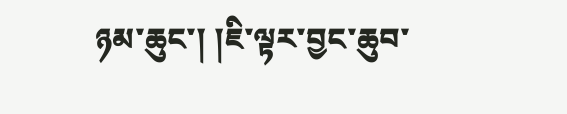ཉམ་ཆུང་། །ཇི་ལྟར་བྱང་ཆུབ་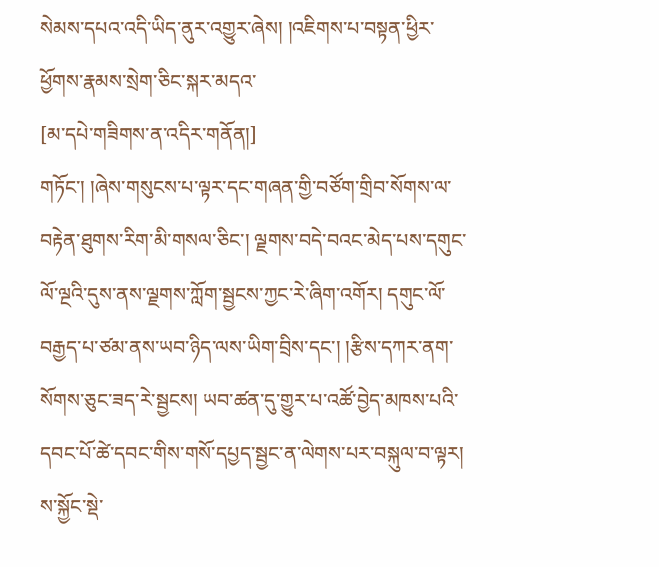སེམས་དཔའ་འདི་ཡིད་ནུར་འགྱུར་ཞེས། །འཇིགས་པ་བསྟན་ཕྱིར་ཕྱོགས་རྣམས་སྲེག་ཅིང་སྐར་མདའ་
[མ་དཔེ་གཟིགས་ན་འདིར་གནོན།]
གཏོང་། །ཞེས་གསུངས་པ་ལྟར་དང་གཞན་གྱི་བཙོག་གྲིབ་སོགས་ལ་བརྟེན་ཐུགས་རིག་མི་གསལ་ཅིང་། ལྗགས་བདེ་བའང་མེད་པས་དགུང་ལོ་ལྔའི་དུས་ནས་ལྗགས་ཀློག་སྦྱངས་ཀྱང་རེ་ཞིག་འགོར། དགུང་ལོ་བརྒྱད་པ་ཙམ་ནས་ཡབ་ཉིད་ལས་ཡིག་བྲིས་དང་། །རྩིས་དཀར་ནག་སོགས་ཅུང་ཟད་རེ་སྦྱངས། ཡབ་ཚན་དུ་གྱུར་པ་འཚོ་བྱེད་མཁས་པའི་དབང་པོ་ཚེ་དབང་གིས་གསོ་དཔྱད་སྦྱང་ན་ལེགས་པར་བསྐུལ་བ་ལྟར། ས་སྐྱོང་སྡེ་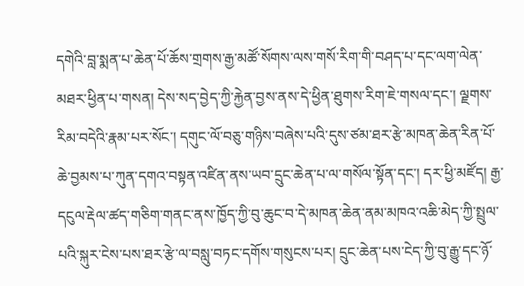དགེའི་བླ་སྨན་པ་ཆེན་པོ་ཆོས་གྲགས་རྒྱ་མཚོ་སོགས་ལས་གསོ་རིག་གི་བཤད་པ་དང་ལག་ལེན་མཐར་ཕྱིན་པ་གསན། དེས་སད་བྱེད་ཀྱི་རྐྱེན་བྱས་ནས་དེ་ཕྱིན་ཐུགས་རིག་ཇེ་གསལ་དང་། ལྗགས་རིམ་བདེའི་རྣམ་པར་སོང་། དགུང་ལོ་བཅུ་གཉིས་བཞེས་པའི་དུས་ཙམ་ཐར་རྩེ་མཁན་ཆེན་རིན་པོ་ཆེ་བྱམས་པ་ཀུན་དགའ་བསྟན་འཛིན་ནས་ཡབ་དྲུང་ཆེན་པ་ལ་གསོལ་སྟོན་དང་། དར་ཕྱི་མཛོད། རྒྱ་དངུལ་རྡེལ་ཚད་གཅིག་གནང་ནས་ཁྱོད་ཀྱི་བུ་ཆུང་བ་དེ་མཁན་ཆེན་ནམ་མཁའ་འཆི་མེད་ཀྱི་སྤྲུལ་པའི་སྐུར་ངེས་པས་ཐར་རྩེ་ལ་བསླུ་བཏང་དགོས་གསུངས་པར། དྲུང་ཆེན་པས་ངེད་ཀྱི་བུ་རྒྱུ་དང་ཉོ་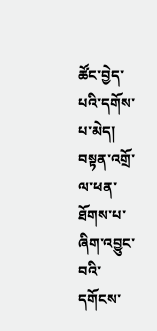ཚོང་བྱེད་པའི་དགོས་པ་མེད། བསྟན་འགྲོ་ལ་ཕན་ཐོགས་པ་ཞིག་འབྱུང་བའི་དགོངས་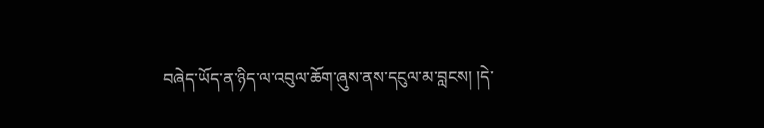བཞེད་ཡོད་ན་ཉིད་ལ་འབུལ་ཆོག་ཞུས་ནས་དངུལ་མ་བླངས། །དེ་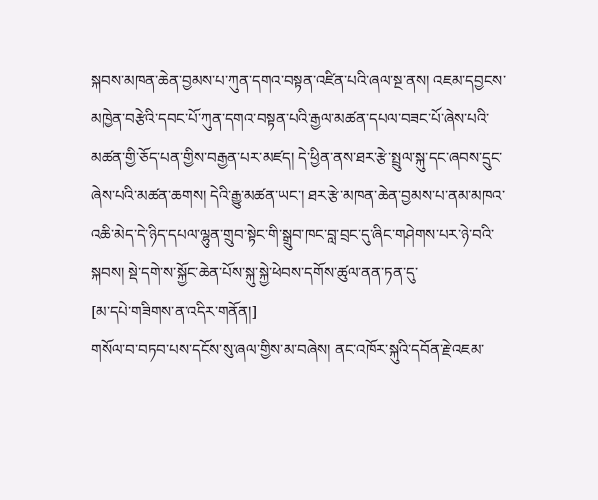སྐབས་མཁན་ཆེན་བྱམས་པ་ཀུན་དགའ་བསྟན་འཛིན་པའི་ཞལ་སྔ་ནས། འཇམ་དབྱངས་མཁྱེན་བརྩེའི་དབང་པོ་ཀུན་དགའ་བསྟན་པའི་རྒྱལ་མཚན་དཔལ་བཟང་པོ་ཞེས་པའི་མཚན་གྱི་ཅོད་པན་གྱིས་བརྒྱན་པར་མཛད། དེ་ཕྱིན་ནས་ཐར་རྩེ་སྤྲུལ་སྐུ་དང་ཞབས་དྲུང་ཞེས་པའི་མཚན་ཆགས། དེའི་རྒྱུ་མཚན་ཡང་། ཐར་རྩེ་མཁན་ཆེན་བྱམས་པ་ནམ་མཁའ་འཆི་མེད་དེ་ཉིད་དཔལ་ལྷུན་གྲུབ་སྟེང་གི་སྒྲུབ་ཁང་བླ་བྲང་དུ་ཞིང་གཤེགས་པར་ཉེ་བའི་སྐབས། སྡེ་དགེ་ས་སྐྱོང་ཆེན་པོས་སྐུ་སྐྱེ་ཕེབས་དགོས་ཚུལ་ནན་ཏན་དུ་
[མ་དཔེ་གཟིགས་ན་འདིར་གནོན།]
གསོལ་བ་བཏབ་པས་དངོས་སུ་ཞལ་གྱིས་མ་བཞེས། ནང་འཁོར་སྐུའི་དབོན་རྗེ་འཇམ་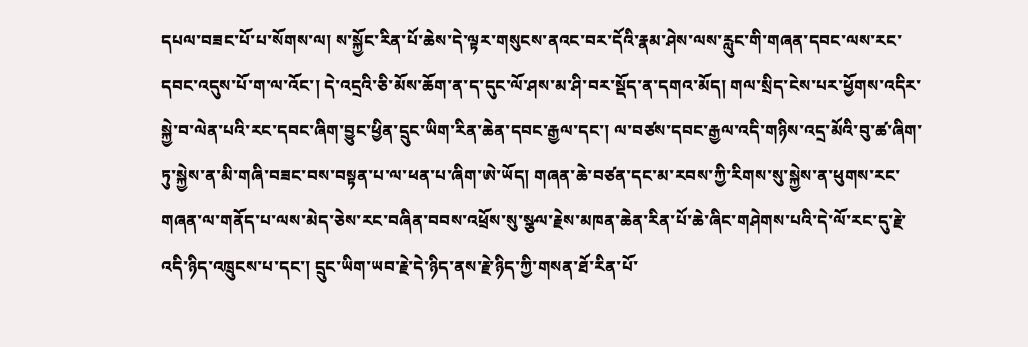དཔལ་བཟང་པོ་པ་སོགས་ལ། ས་སྐྱོང་རིན་པོ་ཆེས་དེ་ལྟར་གསུངས་ནའང་བར་དོའི་རྣམ་ཤེས་ལས་རླུང་གི་གཞན་དབང་ལས་རང་དབང་འདུས་པོ་ག་ལ་འོང་། དེ་འདྲའི་ཅི་མོས་ཆོག་ན་ད་དུང་ལོ་ཤས་མ་ཤི་བར་སྡོད་ན་དགའ་མོད། གལ་སྲིད་ངེས་པར་ཕྱོགས་འདིར་སྐྱེ་བ་ལེན་པའི་རང་དབང་ཞིག་བྱུང་ཕྱིན་དྲུང་ཡིག་རིན་ཆེན་དབང་རྒྱལ་དང་། ལ་བཙས་དབང་རྒྱལ་འདི་གཉིས་འདྲ་མོའི་བུ་ཚ་ཞིག་ཏུ་སྐྱེས་ན་མི་གཞི་བཟང་བས་བསྟན་པ་ལ་ཕན་པ་ཞིག་ཨེ་ཡོད། གཞན་ཆེ་བཙན་དང་མ་རབས་ཀྱི་རིགས་སུ་སྐྱེས་ན་ཕུགས་རང་གཞན་ལ་གནོད་པ་ལས་མེད་ཅེས་རང་བཞིན་བབས་འཕྲོས་སུ་སྩལ་རྗེས་མཁན་ཆེན་རིན་པོ་ཆེ་ཞིང་གཤེགས་པའི་དེ་ལོ་རང་དུ་རྗེ་འདི་ཉིད་འཁྲུངས་པ་དང་། དྲུང་ཡིག་ཡབ་རྗེ་དེ་ཉིད་ནས་རྗེ་ཉིད་ཀྱི་གསན་ཐོ་རིན་པོ་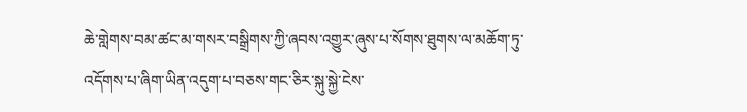ཆེ་གླེགས་བམ་ཚང་མ་གསར་བསྒྲིགས་ཀྱི་ཞབས་འགྱུར་ཞུས་པ་སོགས་ཐུགས་ལ་མཆོག་ཏུ་འདོགས་པ་ཞིག་ཡིན་འདུག་པ་བཅས་གང་ཅིར་སྐུ་སྐྱེ་ངེས་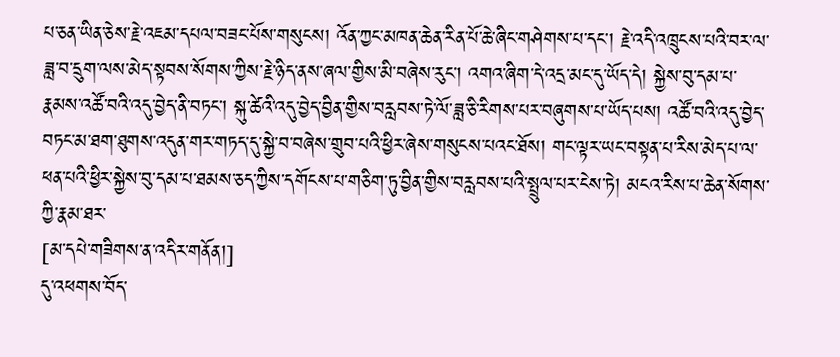པ་ཅན་ཡིན་ཅེས་རྗེ་འཇམ་དཔལ་བཟང་པོས་གསུངས། འོན་ཀྱང་མཁན་ཆེན་རིན་པོ་ཆེ་ཞིང་གཤེགས་པ་དང་། རྗེ་འདི་འཁྲུངས་པའི་བར་ལ་ཟླ་བ་དྲུག་ལས་མེད་སྟབས་སོགས་ཀྱིས་རྗེ་ཉིད་ནས་ཞལ་གྱིས་མི་བཞེས་རུང་། འགའ་ཞིག་དེ་འདྲ་མང་དུ་ཡོད་དེ། སྐྱེས་བུ་དམ་པ་རྣམས་འཚོ་བའི་འདུ་བྱེད་ནི་བཏང་། སྐུ་ཚེའི་འདུ་བྱེད་བྱིན་གྱིས་བརླབས་ཏེ་ལོ་ཟླ་ཅི་རིགས་པར་བཞུགས་པ་ཡོད་པས། འཚོ་བའི་འདུ་བྱེད་བཏང་མ་ཐག་ཐུགས་འདུན་གར་གཏད་དུ་སྐྱེ་བ་བཞེས་གྲུབ་པའི་ཕྱིར་ཞེས་གསུངས་པའང་ཐོས། གང་ལྟར་ཡང་བསྟན་པ་རིས་མེད་པ་ལ་ཕན་པའི་ཕྱིར་སྐྱེས་བུ་དམ་པ་ཐམས་ཅད་ཀྱིས་དགོངས་པ་གཅིག་ཏུ་བྱིན་གྱིས་བརླབས་པའི་སྤྲུལ་པར་ངེས་ཏེ། མངའ་རིས་པ་ཆེན་སོགས་ཀྱི་རྣམ་ཐར་
[མ་དཔེ་གཟིགས་ན་འདིར་གནོན།]
དུ་འཕགས་བོད་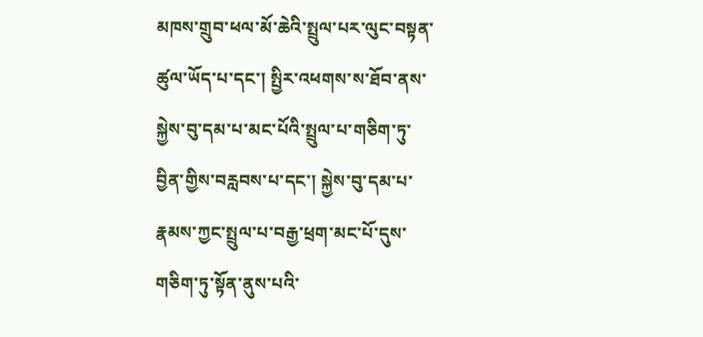མཁས་གྲུབ་ཕལ་མོ་ཆེའི་སྤྲུལ་པར་ལུང་བསྟན་ཚུལ་ཡོད་པ་དང་། སྤྱིར་འཕགས་ས་ཐོབ་ནས་སྐྱེས་བུ་དམ་པ་མང་པོའི་སྤྲུལ་པ་གཅིག་ཏུ་བྱིན་གྱིས་བརླབས་པ་དང་། སྐྱེས་བུ་དམ་པ་རྣམས་ཀྱང་སྤྲུལ་པ་བརྒྱ་ཕྲག་མང་པོ་དུས་གཅིག་ཏུ་སྟོན་ནུས་པའི་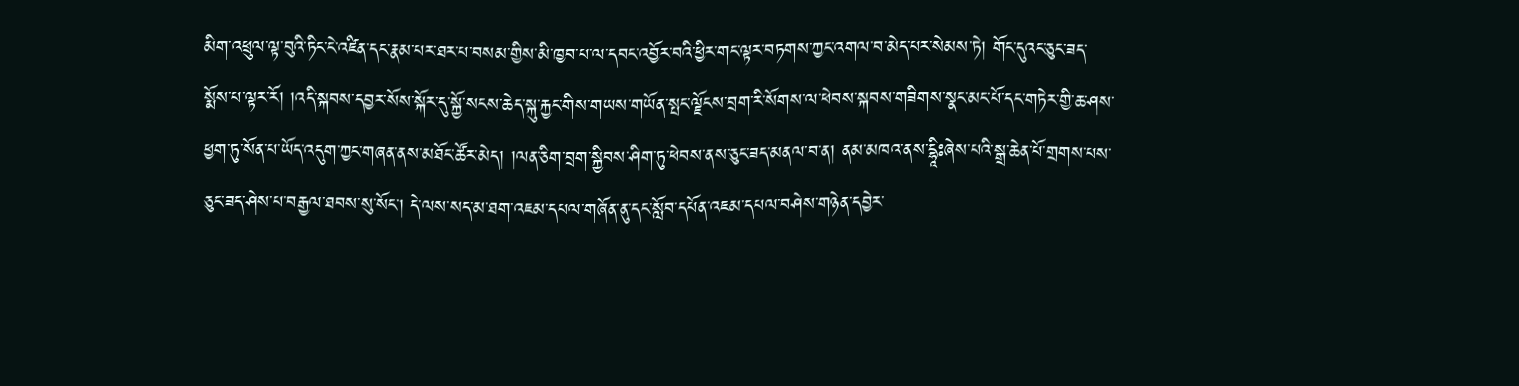མིག་འཕྲུལ་ལྟ་བུའི་ཏིང་ངེ་འཛིན་དང་རྣམ་པར་ཐར་པ་བསམ་གྱིས་མི་ཁྱབ་པ་ལ་དབང་འབྱོར་བའི་ཕྱིར་གང་ལྟར་བཏགས་ཀྱང་འགལ་བ་མེད་པར་སེམས་ཏེ། གོང་དུའང་ཅུང་ཟད་སྨོས་པ་ལྟར་རོ། །འདི་སྐབས་དབྱར་སོས་སྐོར་དུ་སྐྱོ་སངས་ཆེད་སྐུ་རྐྱང་གིས་གཡས་གཡོན་སྤང་ལྗོངས་བྲག་རི་སོགས་ལ་ཕེབས་སྐབས་གཟིགས་སྣང་མང་པོ་དང་གཏེར་གྱི་ཆ་ཤས་ཕྱག་ཏུ་སོན་པ་ཡོད་འདུག་ཀྱང་གཞན་ནས་མཐོང་ཚོར་མེད། །ལན་ཅིག་བྲག་སྐྱིབས་ཤིག་ཏུ་ཕེབས་ནས་ཅུང་ཟད་མནལ་བ་ན། ནམ་མཁའ་ནས་དྷཱིཿཞེས་པའི་སྒྲ་ཆེན་པོ་གྲགས་པས་ཅུང་ཟད་ཤེས་པ་བརྒྱལ་ཐབས་སུ་སོང་། དེ་ལས་སད་མ་ཐག་འཇམ་དཔལ་གཞོན་ནུ་དང་སློབ་དཔོན་འཇམ་དཔལ་བཤེས་གཉེན་དབྱེར་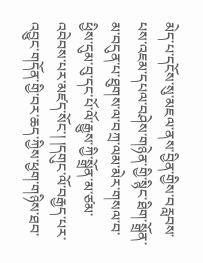མེད་པ་དངོས་སུ་མཇལ་ནས་བྱིན་གྱིས་བརླབས་པས་འཇམ་དཔལ་བཤེས་གཉེན་གྱི་སྙིང་ཐིག་སྒྲོན་མ་བདུན་པ་ཐུགས་ལ་བཀྲ་ལམ་མེར་གསལ་བ་ཕྱིས་དུམ་བུ་དང་པོ་ལོ་རྒྱུས་ཀྱི་སྒྲོན་མ་ཙམ་འབེབས་པར་མཛད་སོང་། །དགུང་ལོ་བརྒྱད་པར་འབྱུང་གདོན་གྱི་བར་ཆད་ཀྱིས་ཕྱག་གཉིས་ཐབ་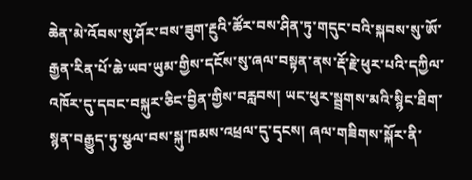ཆེན་མེ་འོབས་སུ་ཤོར་བས་ཟུག་རྔུའི་ཚོར་བས་ཤིན་ཏུ་གདུང་བའི་སྐབས་སུ་ཨོ་རྒྱན་རིན་པོ་ཆེ་ཡབ་ཡུམ་གྱིས་དངོས་སུ་ཞལ་བསྟན་ནས་རྡོ་རྗེ་ཕུར་པའི་དཀྱིལ་འཁོར་དུ་དབང་བསྐུར་ཅིང་བྱིན་གྱིས་བརླབས། ཡང་ཕུར་སྦྲགས་མའི་སྙིང་ཐིག་སྙན་བརྒྱུད་ཏུ་སྩལ་བས་སྐུ་ཁམས་འཕྲལ་དུ་དྭངས། ཞལ་གཟིགས་སྐོར་ནི་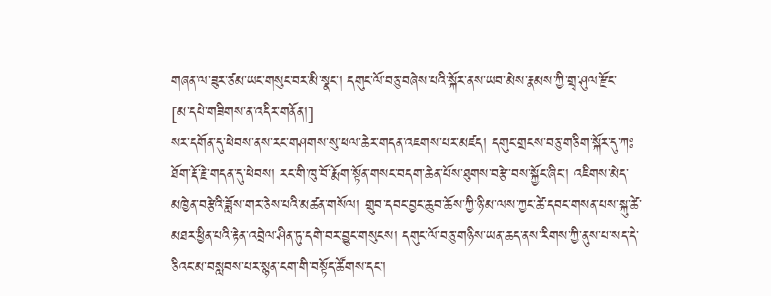གཞན་ལ་ཟུར་ཙམ་ཡང་གསུང་བར་མི་སྣང་། དགུང་ལོ་བཅུ་བཞེས་པའི་སྐོར་ནས་ཡབ་མེས་རྣམས་ཀྱི་གྲྭ་ཤུལ་རྫོང་
[མ་དཔེ་གཟིགས་ན་འདིར་གནོན།]
སར་དགོན་དུ་ཕེབས་ནས་རང་གཤགས་སུ་ཕལ་ཆེར་གདན་འཇགས་པར་མཛད། དགུང་གྲངས་བཅུ་གཅིག་སྐོར་དུ་ཀཿཐོག་རྡོ་རྗེ་གདན་དུ་ཕེབས། རང་གི་ཁུ་བོ་རྨོག་སྟོན་གསང་བདག་ཆེན་པོས་ཐུགས་བརྩེ་བས་སྐྱོང་ཞིང་། འཇིགས་མེད་མཁྱེན་བརྩེའི་ཟློས་གར་ཅེས་པའི་མཚན་གསོལ། གྲུབ་དབང་བྱང་ཆུབ་ཆོས་ཀྱི་ཉི་མ་ལས་ཀྱང་ཚེ་དབང་གསན་པས་སྐུ་ཚེ་མཐར་ཕྱིན་པའི་རྟེན་འབྲེལ་ཤིན་ཏུ་དགེ་བར་བྱུང་གསུངས། དགུང་ལོ་བཅུ་གཉིས་ཡན་ཆད་ནས་རིགས་ཀྱི་ནུས་པ་སད་དེ་ཅིའང་མ་བསླབས་པར་སྙན་ངག་གི་བསྟོད་ཚོགས་དང་།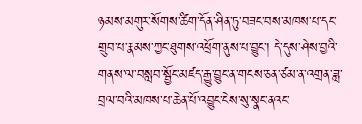ཉམས་མགུར་སོགས་ཚིག་དོན་ཤིན་ཏུ་བཟང་བས་མཁས་པ་དང་གྲུབ་པ་རྣམས་ཀྱང་ཐུགས་འཕྲོག་ནུས་པ་བྱུང་། དེ་དུས་ཤེས་བྱའི་གནས་ལ་བསླབ་སྦྱོང་མཛད་རྒྱུ་བྱུང་ན་གངས་ཅན་ཙམ་ན་འགྲན་ཟླ་བྲལ་བའི་མཁས་པ་ཆེན་པོ་འབྱུང་ངེས་སུ་སྣང་ནའང་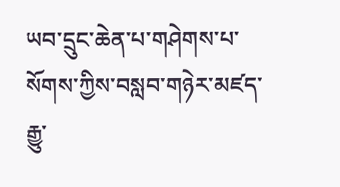ཡབ་དྲུང་ཆེན་པ་གཤེགས་པ་སོགས་ཀྱིས་བསླབ་གཉེར་མཛད་རྒྱུ་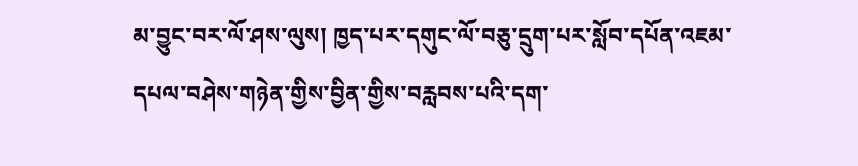མ་བྱུང་བར་ལོ་ཤས་ལུས། ཁྱད་པར་དགུང་ལོ་བཅུ་དྲུག་པར་སློབ་དཔོན་འཇམ་དཔལ་བཤེས་གཉེན་གྱིས་བྱིན་གྱིས་བརླབས་པའི་དག་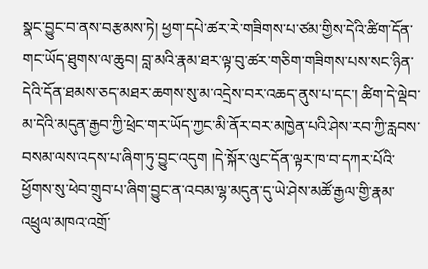སྣང་བྱུང་བ་ནས་བརྩམས་ཏེ། ཕྱག་དཔེ་ཚར་རེ་གཟིགས་པ་ཙམ་གྱིས་དེའི་ཚིག་དོན་གང་ཡོད་ཐུགས་ལ་ཆུབ། བླ་མའི་རྣམ་ཐར་ལྟ་བུ་ཚར་གཅིག་གཟིགས་པས་སང་ཉིན་དེའི་དོན་ཐམས་ཅད་མཐར་ཆགས་སུ་མ་འདྲེས་བར་འཆད་ནུས་པ་དང་། ཚིག་དེ་ལྡེབ་མ་དེའི་མདུན་རྒྱབ་ཀྱི་ཕྲེང་གར་ཡོད་ཀྱང་མི་ནོར་བར་མཁྱེན་པའི་ཤེས་རབ་ཀྱི་རླབས་བསམ་ལས་འདས་པ་ཞིག་ཏུ་བྱུང་འདུག །དེ་སྐོར་ལུང་དོན་ལྟར་ཁ་བ་དཀར་པོའི་ཕྱོགས་སུ་ཕེབ་གྲུབ་པ་ཞིག་བྱུང་ན་འབམ་ལྷ་མདུན་དུ་ཡེ་ཤེས་མཚོ་རྒྱལ་གྱི་རྣམ་འཕྲུལ་མཁའ་འགྲོ་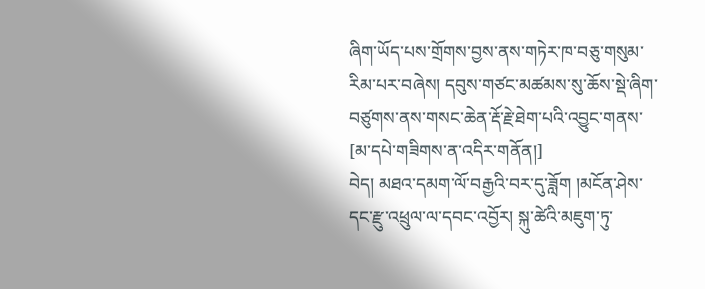ཞིག་ཡོད་པས་གྲོགས་བྱས་ནས་གཏེར་ཁ་བཅུ་གསུམ་རིམ་པར་བཞེས། དབུས་གཙང་མཚམས་སུ་ཆོས་སྡེ་ཞིག་བཙུགས་ནས་གསང་ཆེན་རྡོ་རྗེ་ཐེག་པའི་འབྱུང་གནས་
[མ་དཔེ་གཟིགས་ན་འདིར་གནོན།]
བེད། མཐའ་དམག་ལོ་བརྒྱའི་བར་དུ་ཟློག །མངོན་ཤེས་དང་རྫུ་འཕྲུལ་ལ་དབང་འབྱོར། སྐུ་ཚེའི་མཇུག་ཏུ་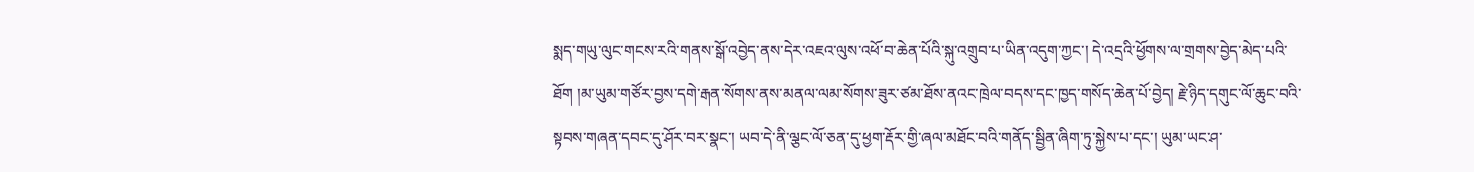སྨད་གཡུ་ལུང་གངས་རའི་གནས་སྒོ་འབྱེད་ནས་དེར་འཇའ་ལུས་འཕོ་བ་ཆེན་པོའི་སྐུ་འགྲུབ་པ་ཡིན་འདུག་ཀྱང་། དེ་འདྲའི་ཕྱོགས་ལ་གྲགས་བྱེད་མེད་པའི་ཐོག །མ་ཡུམ་གཙོར་བྱས་དགེ་རྒན་སོགས་ནས་མནལ་ལམ་སོགས་ཟུར་ཙམ་ཐོས་ནའང་ཁྲེལ་བདས་དང་ཁྱད་གསོད་ཆེན་པོ་བྱེད། རྗེ་ཉིད་དགུང་ལོ་ཆུང་བའི་སྟབས་གཞན་དབང་དུ་ཤོར་བར་སྣང་། ཡབ་དེ་ནི་ལྕང་ལོ་ཅན་དུ་ཕྱག་རྡོར་གྱི་ཞལ་མཐོང་བའི་གནོད་སྦྱིན་ཞིག་ཏུ་སྐྱེས་པ་དང་། ཡུམ་ཡང་ཤ་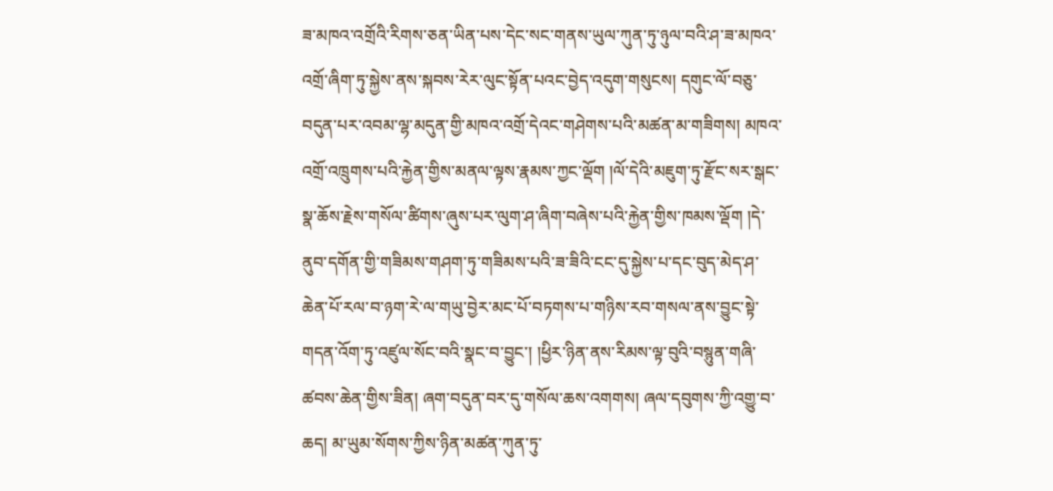ཟ་མཁའ་འགྲོའི་རིགས་ཅན་ཡིན་པས་དེང་སང་གནས་ཡུལ་ཀུན་ཏུ་ཉུལ་བའི་ཤ་ཟ་མཁའ་འགྲོ་ཞིག་ཏུ་སྐྱེས་ནས་སྐབས་རེར་ལུང་སྟོན་པའང་བྱེད་འདུག་གསུངས། དགུང་ལོ་བཅུ་བདུན་པར་འབམ་ལྷ་མདུན་གྱི་མཁའ་འགྲོ་དེའང་གཤེགས་པའི་མཚན་མ་གཟིགས། མཁའ་འགྲོ་འཁྲུགས་པའི་རྐྱེན་གྱིས་མནལ་ལྟས་རྣམས་ཀྱང་ལྡོག །ལོ་དེའི་མཇུག་ཏུ་རྫོང་སར་སྒང་སྣ་ཆོས་རྗེས་གསོལ་ཚིགས་ཞུས་པར་ལུག་ཤ་ཞིག་བཞེས་པའི་རྐྱེན་གྱིས་ཁམས་ལྡོག །དེ་ནུབ་དགོན་གྱི་གཟིམས་གཤག་ཏུ་གཟིམས་པའི་ཟ་ཟིའི་ངང་དུ་སྐྱེས་པ་དང་བུད་མེད་ཤ་ཆེན་པོ་རལ་བ་ཉག་རེ་ལ་གཡུ་བྱེར་མང་པོ་བཏགས་པ་གཉིས་རབ་གསལ་ནས་བྱུང་སྟེ་གདན་འོག་ཏུ་འཛུལ་སོང་བའི་སྣང་བ་བྱུང་། །ཕྱིར་ཉིན་ནས་རིམས་ལྟ་བུའི་བསྙུན་གཞི་ཚབས་ཆེན་གྱིས་ཟིན། ཞག་བདུན་བར་དུ་གསོལ་ཆས་འགགས། ཞལ་དབུགས་ཀྱི་འགྱུ་བ་ཆད། མ་ཡུམ་སོགས་ཀྱིས་ཉིན་མཚན་ཀུན་ཏུ་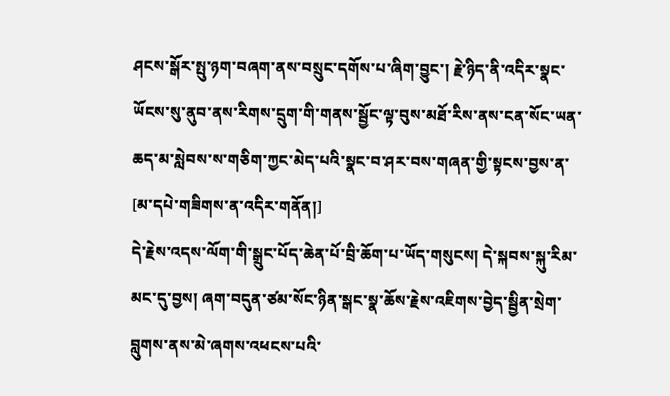ཤངས་སྒོར་སྤུ་ཉག་བཞག་ནས་བསྲུང་དགོས་པ་ཞིག་བྱུང་། རྗེ་ཉིད་ནི་འདིར་སྣང་ཡོངས་སུ་ནུབ་ནས་རིགས་དྲུག་གི་གནས་སྦྱོང་ལྟ་བུས་མཐོ་རིས་ནས་ངན་སོང་ཡན་ཆད་མ་སླེབས་ས་གཅིག་ཀྱང་མེད་པའི་སྣང་བ་ཤར་བས་གཞན་གྱི་སྟངས་བྱས་ན་
[མ་དཔེ་གཟིགས་ན་འདིར་གནོན།]
དེ་རྗེས་འདས་ལོག་གི་སྒྲུང་པོད་ཆེན་པོ་བྲི་ཆོག་པ་ཡོད་གསུངས། དེ་སྐབས་སྐུ་རིམ་མང་དུ་བྱས། ཞག་བདུན་ཙམ་སོང་ཉིན་སྒང་སྣ་ཆོས་རྗེས་འཇིགས་བྱེད་སྦྱིན་སྲེག་བླུགས་ནས་མེ་ཞགས་འཕངས་པའི་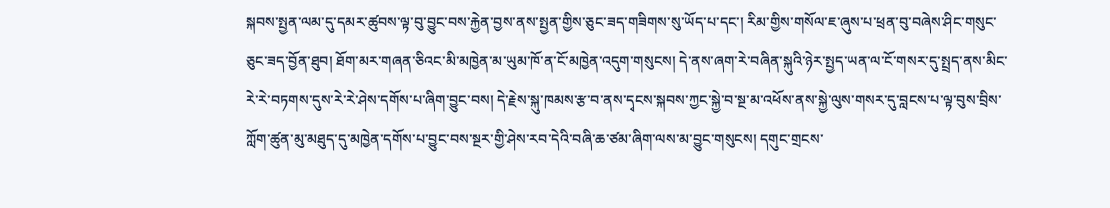སྐབས་སྤྱན་ལམ་དུ་དམར་ཚུབས་ལྟ་བུ་བྱུང་བས་རྐྱེན་བྱས་ནས་སྤྱན་གྱིས་ཅུང་ཟད་གཟིགས་སུ་ཡོད་པ་དང་། རིམ་གྱིས་གསོལ་ཇ་ཞུས་པ་ཕྲན་བུ་བཞེས་ཤིང་གསུང་ཅུང་ཟད་བྱོན་ཐུབ། ཐོག་མར་གཞན་ཅིའང་མི་མཁྱེན་མ་ཡུམ་ཁོ་ན་ངོ་མཁྱེན་འདུག་གསུངས། དེ་ནས་ཞག་རེ་བཞིན་སྐུའི་ཉེར་སྤྱད་ཡན་ལ་ངོ་གསར་དུ་སྤྲད་ནས་མིང་རེ་རེ་བཏགས་དུས་རེ་རེ་ཤེས་དགོས་པ་ཞིག་བྱུང་བས། དེ་རྗེས་སྐུ་ཁམས་རྩ་བ་ནས་དྭངས་སྐབས་ཀྱང་སྐྱེ་བ་སྔ་མ་འཕོས་ནས་སྐྱེ་ལུས་གསར་དུ་བླངས་པ་ལྟ་བུས་བྲིས་ཀློག་ཚུན་མུ་མཐུད་དུ་མཁྱེན་དགོས་པ་བྱུང་བས་སྔར་གྱི་ཤེས་རབ་དེའི་བཞི་ཆ་ཙམ་ཞིག་ལས་མ་བྱུང་གསུངས། དགུང་གྲངས་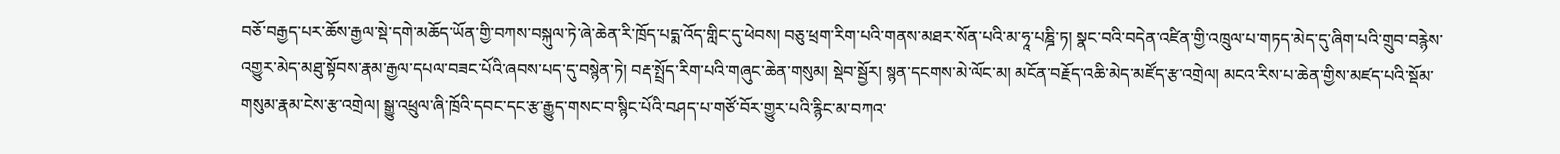བཅོ་བརྒྱད་པར་ཆོས་རྒྱལ་སྡེ་དགེ་མཆོད་ཡོན་གྱི་བཀས་བསྐུལ་ཏེ་ཞེ་ཆེན་རི་ཁྲོད་པདྨ་འོད་གླིང་དུ་ཕེབས། བཅུ་ཕྲག་རིག་པའི་གནས་མཐར་སོན་པའི་མ་ཧཱ་པཎྜི་ཏ། སྣང་བའི་བདེན་འཛིན་གྱི་འཁྲུལ་པ་གཏད་མེད་དུ་ཞིག་པའི་གྲུབ་བརྙེས་འགྱུར་མེད་མཐུ་སྟོབས་རྣམ་རྒྱལ་དཔལ་བཟང་པོའི་ཞབས་པད་དུ་བསྙེན་ཏེ། བརྡ་སྤྲོད་རིག་པའི་གཞུང་ཆེན་གསུམ། སྡེབ་སྦྱོར། སྙན་དངགས་མེ་ལོང་མ། མངོན་བརྗོད་འཆི་མེད་མཛོད་རྩ་འགྲེལ། མངའ་རིས་པ་ཆེན་གྱིས་མཛད་པའི་སྡོམ་གསུམ་རྣམ་ངེས་རྩ་འགྲེལ། སྒྱུ་འཕྲུལ་ཞི་ཁྲོའི་དབང་དང་རྩ་རྒྱུད་གསང་བ་སྙིང་པོའི་བཤད་པ་གཙོ་བོར་གྱུར་པའི་རྙིང་མ་བཀའ་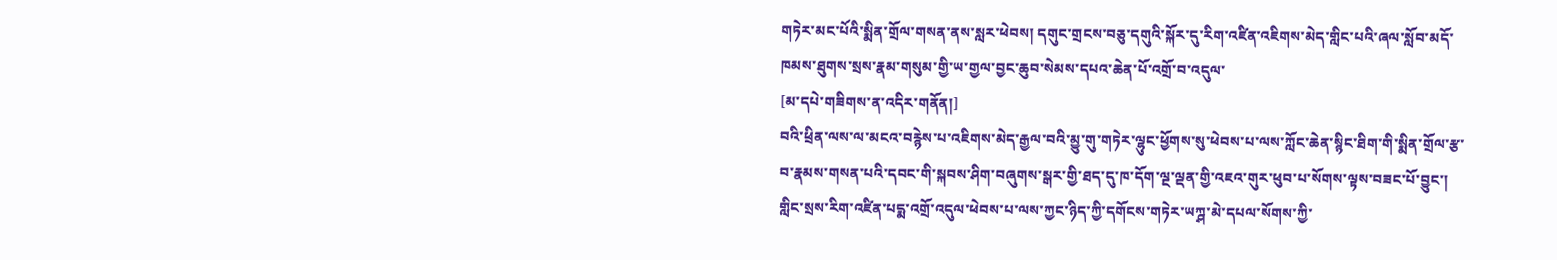གཏེར་མང་པོའི་སྨིན་གྲོལ་གསན་ནས་སླར་ཕེབས། དགུང་གྲངས་བཅུ་དགུའི་སྐོར་དུ་རིག་འཛིན་འཇིགས་མེད་གླིང་པའི་ཞལ་སློབ་མདོ་ཁམས་ཐུགས་སྲས་རྣམ་གསུམ་གྱི་ཡ་གྱལ་བྱང་ཆུབ་སེམས་དཔའ་ཆེན་པོ་འགྲོ་བ་འདུལ་
[མ་དཔེ་གཟིགས་ན་འདིར་གནོན།]
བའི་ཕྲིན་ལས་ལ་མངའ་བརྙེས་པ་འཇིགས་མེད་རྒྱལ་བའི་མྱུ་གུ་གཏེར་ལྷུང་ཕྱོགས་སུ་ཕེབས་པ་ལས་ཀློང་ཆེན་སྙིང་ཐིག་གི་སྨིན་གྲོལ་རྩ་བ་རྣམས་གསན་པའི་དབང་གི་སྐབས་ཤིག་བཞུགས་སྒར་གྱི་ཐད་དུ་ཁ་དོག་ལྔ་ལྡན་གྱི་འཇའ་གུར་ཕུབ་པ་སོགས་ལྟས་བཟང་པོ་བྱུང་། གླིང་སྲས་རིག་འཛིན་པདྨ་འགྲོ་འདུལ་ཕེབས་པ་ལས་ཀྱང་ཉིད་ཀྱི་དགོངས་གཏེར་ཡཀྴ་མེ་དཔལ་སོགས་ཀྱི་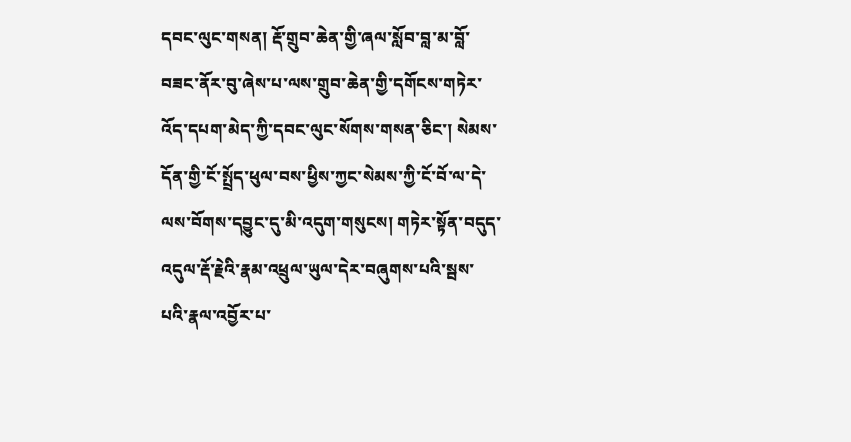དབང་ལུང་གསན། རྡོ་གྲུབ་ཆེན་གྱི་ཞལ་སློབ་བླ་མ་བློ་བཟང་ནོར་བུ་ཞེས་པ་ལས་གྲུབ་ཆེན་གྱི་དགོངས་གཏེར་འོད་དཔག་མེད་ཀྱི་དབང་ལུང་སོགས་གསན་ཅིང་། སེམས་དོན་གྱི་ངོ་སྤྲོད་ཕུལ་བས་ཕྱིས་ཀྱང་སེམས་ཀྱི་ངོ་བོ་ལ་དེ་ལས་བོགས་དབྱུང་དུ་མི་འདུག་གསུངས། གཏེར་སྟོན་བདུད་འདུལ་རྡོ་རྗེའི་རྣམ་འཕྲུལ་ཡུལ་དེར་བཞུགས་པའི་སྦས་པའི་རྣལ་འབྱོར་པ་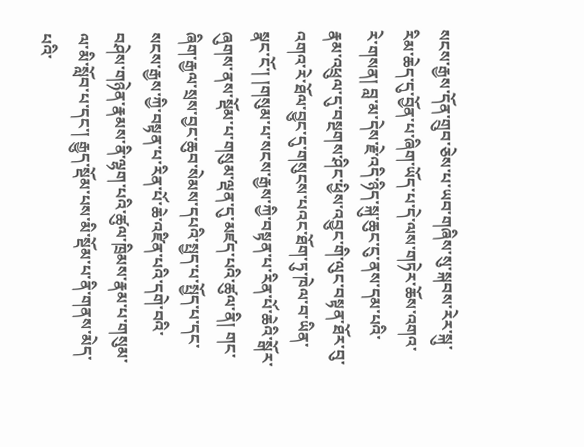སངས་རྒྱས་དོན་གྲུབ་ཅེས་པ་ཡབ་གཞིས་སུ་སྐབས་རེར་སྐུ་རིམ་ཆེད་དུ་བྱོན་པ་ཞིག་ཡོད་པ་དེ་ལས་གཏེར་ཆོས་འགའ་རེ་གསན། བླ་མ་དེས་རྗེ་འདི་ཉིད་སྐུ་ཆུང་ངུ་ནས་དམ་པའི་རྣམ་འཕྲུལ་དུ་བསྔགས་ཤིང་ཕྱིས་འབྱུང་གི་ལུང་བསྟན་ཐོར་བུ་འགའ་རེ་ཐོལ་བྱུང་དུ་གསུངས་པའང་ཐོག་ཏུ་ཁེལ་བ་ཡིན་སྣང་ངོ་། །གསུམ་པ་སངས་རྒྱས་ཀྱི་བསྟན་པ་རིན་པོ་ཆེའི་སྒོར་ཞུགས་ནས་སྡོམ་པ་གསུམ་ལྡན་དུ་མཛད་པའི་ཚུལ་ནི། གང་ཞིག་རྒྱལ་སྲས་བྱང་ཆུབ་སེམས་དཔའི་སྤྱད་པ་སྤྱོད་པ་དང་སངས་རྒྱས་ཀྱི་བསྟན་པ་རིན་པོ་ཆེ་འཛིན་པའི་དགེ་བའི་བཤེས་གཉེན་རྣམས་ནི་ལྷག་པའི་ཚུལ་ཁྲིམས་རྣམ་པ་གསུམ་ལ་མི་སློབ་པ་དང་། རྒྱུད་སྡོམ་པས་མི་སྡོམ་པ་ནི་གནས་མེད་པའི་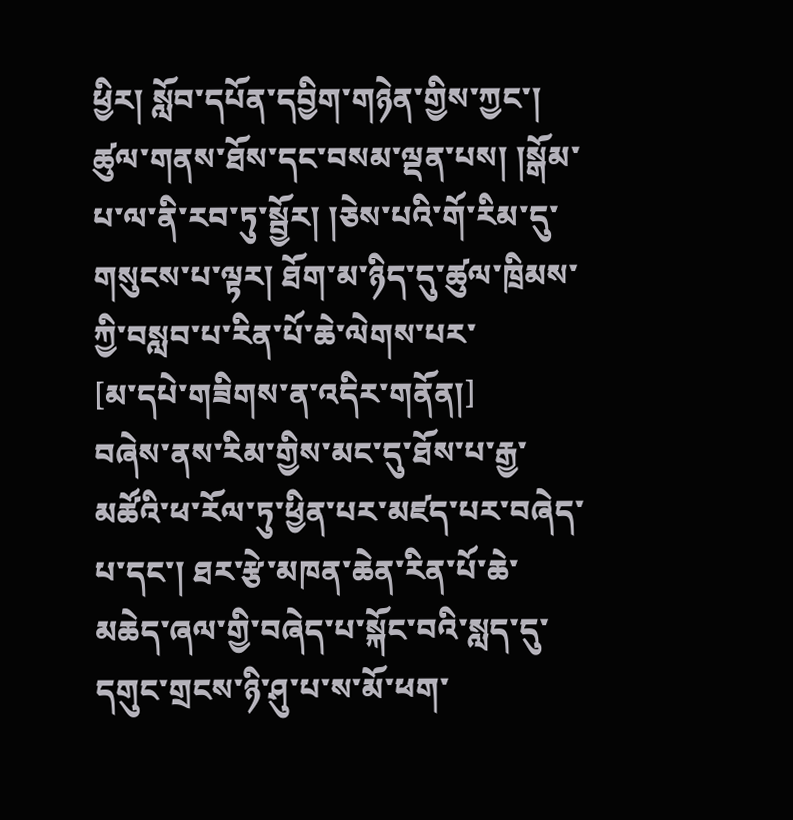ཕྱིར། སློབ་དཔོན་དབྱིག་གཉེན་གྱིས་ཀྱང་། ཚུལ་གནས་ཐོས་དང་བསམ་ལྡན་པས། །སྒོམ་པ་ལ་ནི་རབ་ཏུ་སྦྱོར། །ཅེས་པའི་གོ་རིམ་དུ་གསུངས་པ་ལྟར། ཐོག་མ་ཉིད་དུ་ཚུལ་ཁྲིམས་ཀྱི་བསླབ་པ་རིན་པོ་ཆེ་ལེགས་པར་
[མ་དཔེ་གཟིགས་ན་འདིར་གནོན།]
བཞེས་ནས་རིམ་གྱིས་མང་དུ་ཐོས་པ་རྒྱ་མཚོའི་ཕ་རོལ་ཏུ་ཕྱིན་པར་མཛད་པར་བཞེད་པ་དང་། ཐར་རྩེ་མཁན་ཆེན་རིན་པོ་ཆེ་མཆེད་ཞལ་གྱི་བཞེད་པ་སྐོང་བའི་སླད་དུ་དགུང་གྲངས་ཉི་ཤུ་པ་ས་མོ་ཕག་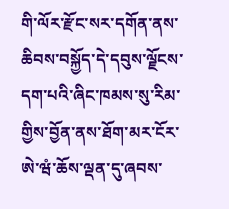གི་ལོར་རྫོང་སར་དགོན་ནས་ཆིབས་བསྐྱོད་དེ་དབུས་ལྗོངས་དག་པའི་ཞིང་ཁམས་སུ་རིམ་གྱིས་བྱོན་ནས་ཐོག་མར་ངོར་ཨེ་ཝཾ་ཆོས་ལྡན་དུ་ཞབས་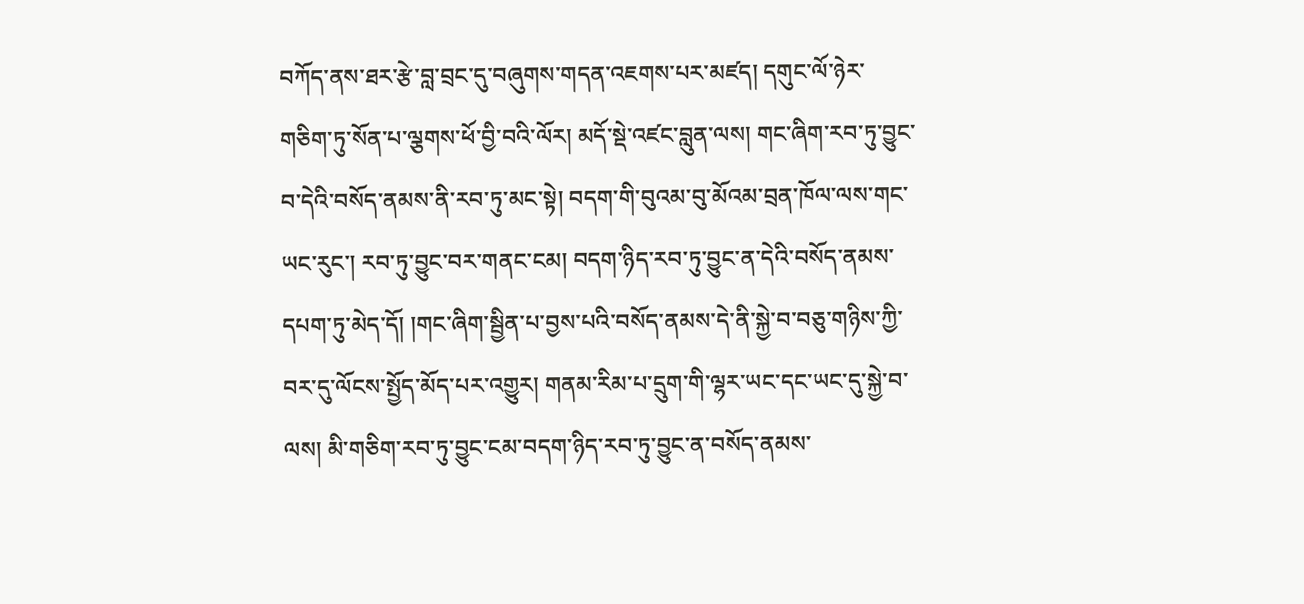བཀོད་ནས་ཐར་རྩེ་བླ་བྲང་དུ་བཞུགས་གདན་འཇགས་པར་མཛད། དགུང་ལོ་ཉེར་གཅིག་ཏུ་སོན་པ་ལྕགས་ཕོ་བྱི་བའི་ལོར། མདོ་སྡེ་འཛང་བླུན་ལས། གང་ཞིག་རབ་ཏུ་བྱུང་བ་དེའི་བསོད་ནམས་ནི་རབ་ཏུ་མང་སྟེ། བདག་གི་བུའམ་བུ་མོའམ་བྲན་ཁོལ་ལས་གང་ཡང་རུང་། རབ་ཏུ་བྱུང་བར་གནང་ངམ། བདག་ཉིད་རབ་ཏུ་བྱུང་ན་དེའི་བསོད་ནམས་དཔག་ཏུ་མེད་དོ། །གང་ཞིག་སྦྱིན་པ་བྱས་པའི་བསོད་ནམས་དེ་ནི་སྐྱེ་བ་བཅུ་གཉིས་ཀྱི་བར་དུ་ལོངས་སྤྱོད་མོད་པར་འགྱུར། གནམ་རིམ་པ་དྲུག་གི་ལྷར་ཡང་དང་ཡང་དུ་སྐྱེ་བ་ལས། མི་གཅིག་རབ་ཏུ་བྱུང་ངམ་བདག་ཉིད་རབ་ཏུ་བྱུང་ན་བསོད་ནམས་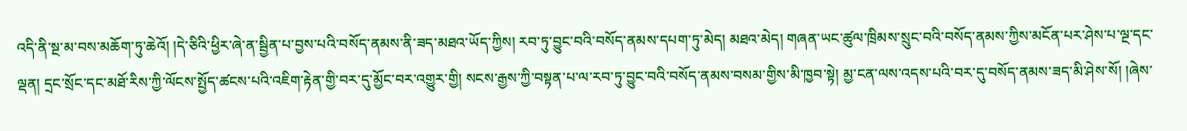འདི་ནི་སྔ་མ་བས་མཆོག་ཏུ་ཆེའོ། །དེ་ཅིའི་ཕྱིར་ཞེ་ན་སྦྱིན་པ་བྱས་པའི་བསོད་ནམས་ནི་ཟད་མཐའ་ཡོད་ཀྱིས། རབ་ཏུ་བྱུང་བའི་བསོད་ནམས་དཔག་ཏུ་མེད། མཐའ་མེད། གཞན་ཡང་ཚུལ་ཁྲིམས་སྲུང་བའི་བསོད་ནམས་ཀྱིས་མངོན་པར་ཤེས་པ་ལྔ་དང་ལྡན། དྲང་སྲོང་དང་མཐོ་རིས་ཀྱི་ལོངས་སྤྱོད་ཚངས་པའི་འཇིག་རྟེན་གྱི་བར་དུ་མྱོང་བར་འགྱུར་གྱི། སངས་རྒྱས་ཀྱི་བསྟན་པ་ལ་རབ་ཏུ་བྱུང་བའི་བསོད་ནམས་བསམ་གྱིས་མི་ཁྱབ་སྟེ། མྱ་ངན་ལས་འདས་པའི་བར་དུ་བསོད་ནམས་ཟད་མི་ཤེས་སོ། །ཞེས་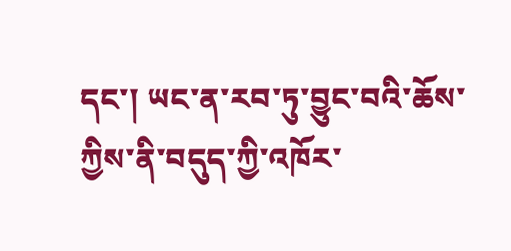དང་། ཡང་ན་རབ་ཏུ་བྱུང་བའི་ཆོས་ཀྱིས་ནི་བདུད་ཀྱི་འཁོར་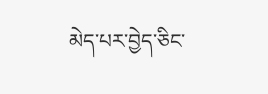མེད་པར་བྱེད་ཅིང་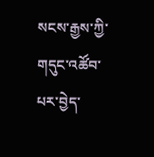སངས་རྒྱས་ཀྱི་གདུང་འཚོབ་པར་བྱེད་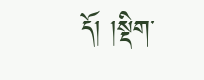དོ། །སྡིག་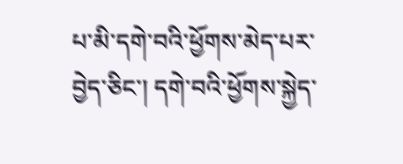པ་མི་དགེ་བའི་ཕྱོགས་མེད་པར་བྱེད་ཅིང་། དགེ་བའི་ཕྱོགས་སྐྱེད་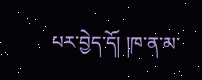པར་བྱེད་དོ། །ཁ་ན་མ་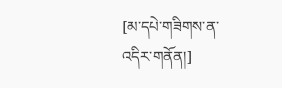[མ་དཔེ་གཟིགས་ན་འདིར་གནོན།]